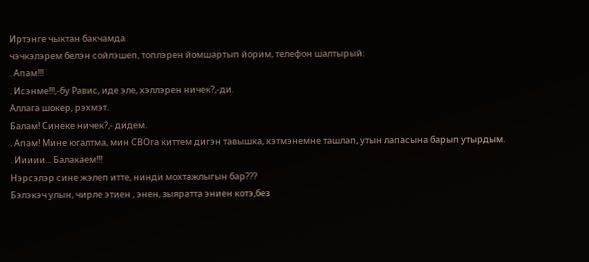Иртэнге чыктан бакчамда
чэчкэлэрем белэн сойлэшеп, топлэрен йомшартып йорим, телефон шалтырый:
. Апам!!!
. Исэнме!!!,-бу Равис, иде эле, хэллэрен ничек?,-ди.
Аллага шокер, рэхмэт.
Балам! Синеке ничек?,- дидем.
. Апам! Мине югалтма, мин СВОга киттем дигэн тавышка, кэтмэнемне ташлап, утын лапасына барып утырдым.
. Иииии... Балакаем!!!
Нэрсэлэр сине жэлеп итте, нинди мохтажлыгын бар???
Бэлэкэч улын, чирле этиен , энен, зыяратта эниен котэ,без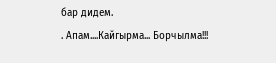бар дидем.
. Апам....Кайгырма... Борчылма!!!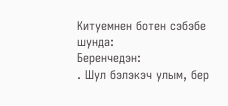Китуемнен ботен сэбэбе шунда:
Беренчедэн:
. Шул бэлэкэч улым, бер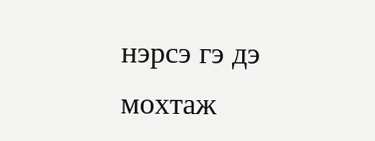нэрсэ гэ дэ мохтаж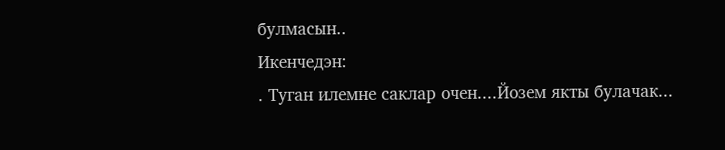булмасын..
Икенчедэн:
. Туган илемне саклар очен....Йозем якты булачак...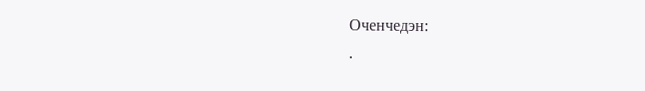Оченчедэн:
.